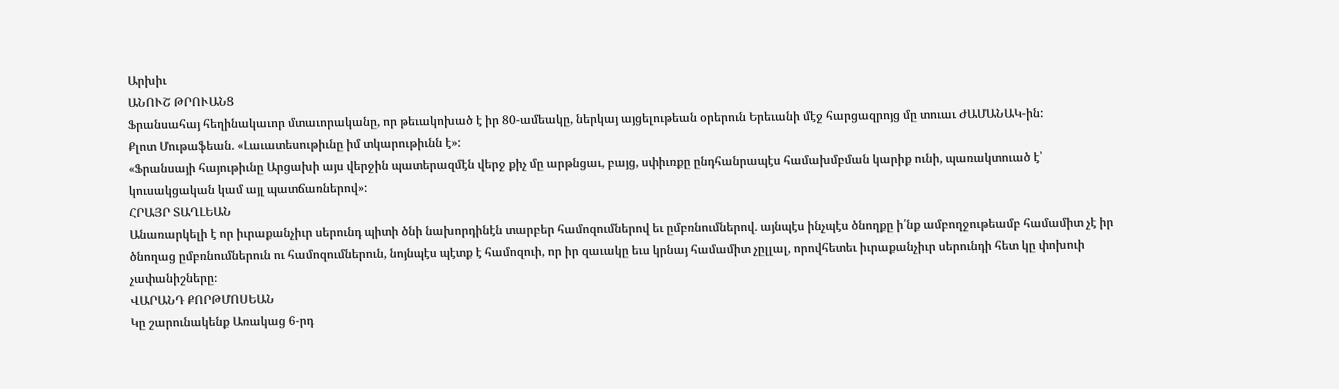Արխիւ
ԱՆՈՒՇ ԹՐՈՒԱՆՑ
Ֆրանսահայ հեղինակաւոր մտաւորականը, որ թեւակոխած է իր 80-ամեակը, ներկայ այցելութեան օրերուն Երեւանի մէջ հարցազրոյց մը տուաւ ԺԱՄԱՆԱԿ-ին:
Քլոտ Մութաֆեան. «Լաւատեսութիւնը իմ տկարութիւնն է»:
«Ֆրանսայի հայութիւնը Արցախի այս վերջին պատերազմէն վերջ քիչ մը արթնցաւ, բայց, սփիւռքը ընդհանրապէս համախմբման կարիք ունի, պառակտուած է՝ կուսակցական կամ այլ պատճառներով»:
ՀՐԱՅՐ ՏԱՂԼԵԱՆ
Անառարկելի է որ իւրաքանչիւր սերունդ պիտի ծնի նախորդինէն տարբեր համոզումներով եւ ըմբռնումներով. այնպէս ինչպէս ծնողքը ի՛նք ամբողջութեամբ համամիտ չէ իր ծնողաց ըմբռնումներուն ու համոզումներուն, նոյնպէս պէտք է համոզուի, որ իր զաւակը եւս կրնայ համամիտ չըլլալ, որովհետեւ իւրաքանչիւր սերունդի հետ կը փոխուի չափանիշները։
ՎԱՐԱՆԴ ՔՈՐԹՄՈՍԵԱՆ
Կը շարունակենք Առակաց 6-րդ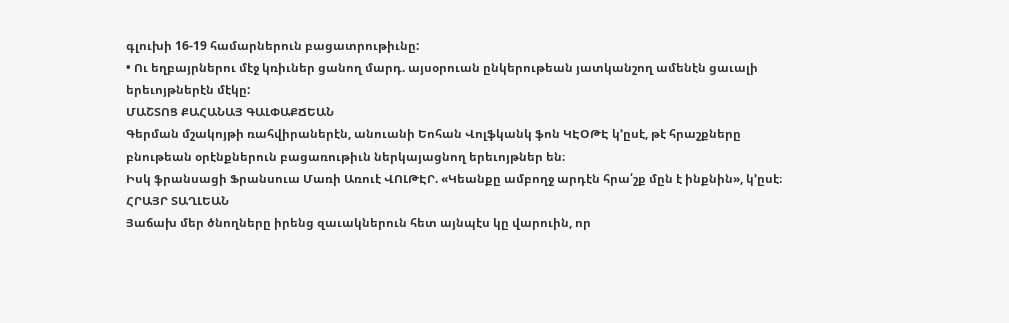գլուխի 16-19 համարներուն բացատրութիւնը:
• Ու եղբայրներու մէջ կռիւներ ցանող մարդ. այսօրուան ընկերութեան յատկանշող ամենէն ցաւալի երեւոյթներէն մէկը:
ՄԱՇՏՈՑ ՔԱՀԱՆԱՅ ԳԱԼՓԱՔՃԵԱՆ
Գերման մշակոյթի ռահվիրաներէն, անուանի Եոհան Վոլֆկանկ ֆոն ԿԷՕԹԷ կ՚ըսէ, թէ հրաշքները բնութեան օրէնքներուն բացառութիւն ներկայացնող երեւոյթներ են։
Իսկ ֆրանսացի Ֆրանսուա Մառի Առուէ ՎՈԼԹԷՐ. «Կեանքը ամբողջ արդէն հրա՛շք մըն է ինքնին», կ՚ըսէ։
ՀՐԱՅՐ ՏԱՂԼԵԱՆ
Յաճախ մեր ծնողները իրենց զաւակներուն հետ այնպէս կը վարուին, որ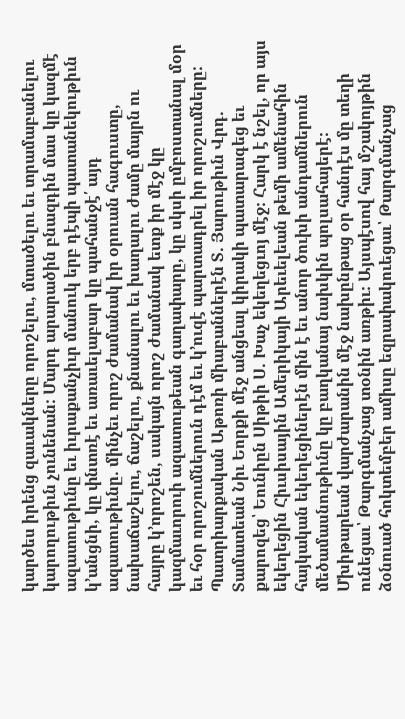կարծես իրենց զաւակները որոշելու, մտածելու եւ տրամաբանելու կարողութիւն չունենան: Մարդ արարածին բնազդին մաս կը կազմէ ազատութիւնը եւ իւրաքանչիւր մանուկ երբ դէպի պատանեկութիւն կ՚անցնի, կը փնտռէ եւ առաւելաբար կը պահանջէ՛ այդ ազատութիւնը. մինչեւ որոշ ժամանակ իր օրուան հագուստը, նախաճաշելու, ճաշելու, քնանալու եւ խաղալու ժամը մայրն ու հայրը կ՚որոշեն, սակայն որոշ ժամանակ ետք իր մէջ կը կազմաւորուի ազատութեան գաղափարը, կը սկսի ըմբոստանալ մօր եւ հօր որոշումներուն դէմ եւ կ՚ուզէ պարտադրել իր որոշումները:
Պատրիարքական Աթոռի միաբաններէն Տ. Յարութիւն Վրդ. Տամատեան Նիւ Եորքի մէջ անցեալ կիրակի պատարագեց եւ քարոզեց՝ Եունիըն Սիթիի Ս. Խաչ եկեղեցւոյ մէջ։ Հարկ է նշել, որ այս եկեղեցին Հիւսիսային Ամերիկայի Արեւելեան թեմի ամենահին հայկական եկեղեցիներէն մին է եւ անոր ծուխի անդամներուն մեծամասնութիւնը կը բաղկանայ նախկին պոլսահայերէ։
Մխիթարեան վարժարանին մէջ նախընթաց օր հանդէս մը տեղի ունեցաւ՝ Թարգմանչաց տօնին առթիւ։ Այսպէսով հայ մշակոյթին ձօնուած հոկտեմբեր ամիսը եզրափակուեցաւ՝ Թարգմանչաց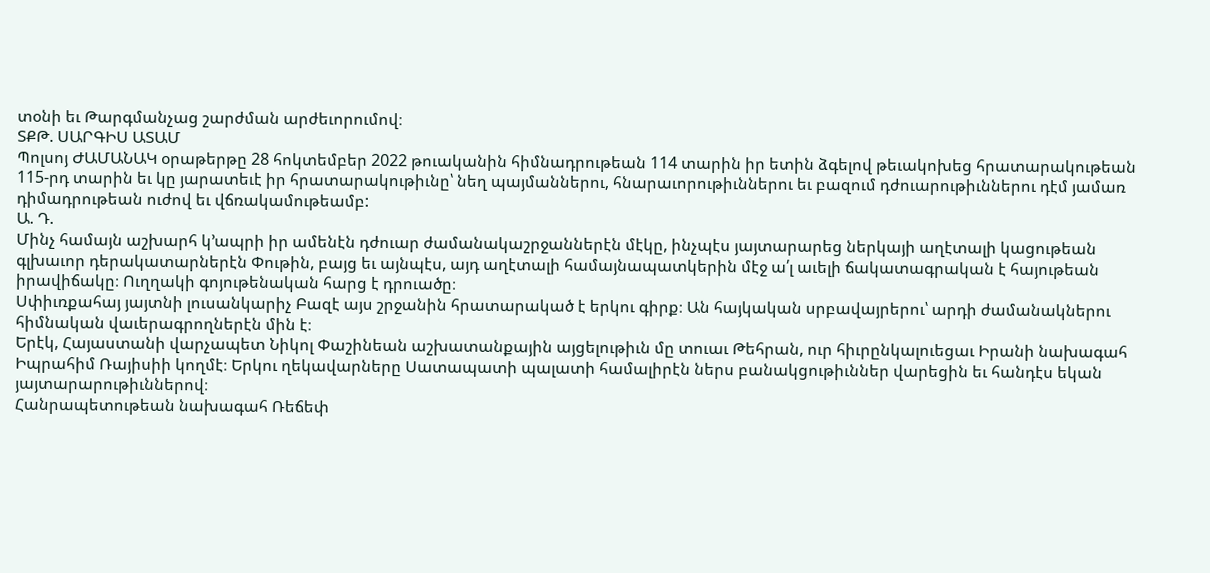տօնի եւ Թարգմանչաց շարժման արժեւորումով։
ՏՔԹ. ՍԱՐԳԻՍ ԱՏԱՄ
Պոլսոյ ԺԱՄԱՆԱԿ օրաթերթը 28 հոկտեմբեր 2022 թուականին հիմնադրութեան 114 տարին իր ետին ձգելով թեւակոխեց հրատարակութեան 115-րդ տարին եւ կը յարատեւէ իր հրատարակութիւնը՝ նեղ պայմաններու, հնարաւորութիւններու եւ բազում դժուարութիւններու դէմ յամառ դիմադրութեան ուժով եւ վճռակամութեամբ:
Ա. Դ.
Մինչ համայն աշխարհ կ՚ապրի իր ամենէն դժուար ժամանակաշրջաններէն մէկը, ինչպէս յայտարարեց ներկայի աղէտալի կացութեան գլխաւոր դերակատարներէն Փութին, բայց եւ այնպէս, այդ աղէտալի համայնապատկերին մէջ ա՛լ աւելի ճակատագրական է հայութեան իրավիճակը։ Ուղղակի գոյութենական հարց է դրուածը։
Սփիւռքահայ յայտնի լուսանկարիչ Բազէ այս շրջանին հրատարակած է երկու գիրք։ Ան հայկական սրբավայրերու՝ արդի ժամանակներու հիմնական վաւերագրողներէն մին է։
Երէկ, Հայաստանի վարչապետ Նիկոլ Փաշինեան աշխատանքային այցելութիւն մը տուաւ Թեհրան, ուր հիւրընկալուեցաւ Իրանի նախագահ Իպրահիմ Ռայիսիի կողմէ։ Երկու ղեկավարները Սատապատի պալատի համալիրէն ներս բանակցութիւններ վարեցին եւ հանդէս եկան յայտարարութիւններով։
Հանրապետութեան նախագահ Ռեճեփ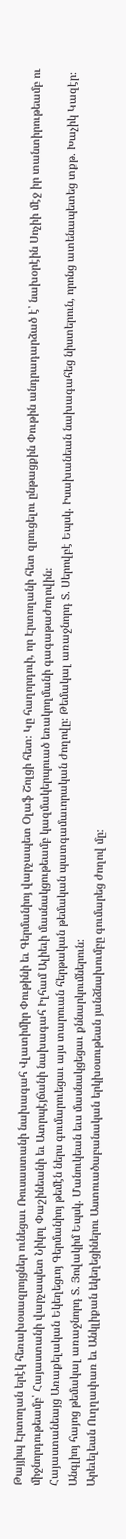Թայյիպ Էրտողան երէկ հեռախօսազրոյցներ ունեցաւ Ռուսաստանի նախագահ Վլատիմիր Փութինի եւ Գերմանիոյ վարչապետ Օլաֆ Շոլցի հետ։ Կը հաղորդուի, որ Էրտողանի հետ զրուցելու ընթացքին Փութին անդրադարձած է՝ նախօրէին Սոչիի մէջ իր տանտիրութեամբ ու միջնորդութեամբ՝ Հայաստանի վարչապետ Նիկոլ Փաշինեանի եւ Ատրպէյճանի նախագահ Իլհամ Ալիեւի մասնակցութեամբ կազմակերպուած եռակողմանի գագաթաժողովին։
Հայաստանեայց Առաքելական Եկեղեցւոյ Գերմանիոյ թեմէն ներս գումարուեցաւ այս տարուան հերթական թեմական պատգամաւորական ժողովը։ Թեմակալ առաջնորդ Տ. Սերովբէ Եպսկ. Իսախանեան նախագահեց նիստերուն, որոնց ատենապետեց տքթ. Խաչիկ Կազէր։
Անգլիոյ հայոց թեմակալ առաջնորդ Տ. Յովակիմ Եպսկ. Մանուկեան եւս մասնակցեցաւ քննարկումներուն:
Արեւելեան Ուղղափառ եւ Անկլիքան եկեղեցիներու Աստուածաբանական երկխօսութեան յանձնախումբը գումարեց ժողով մը: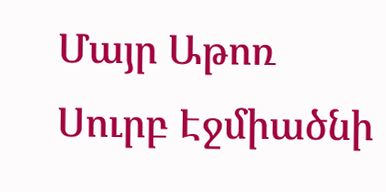Մայր Աթոռ Սուրբ Էջմիածնի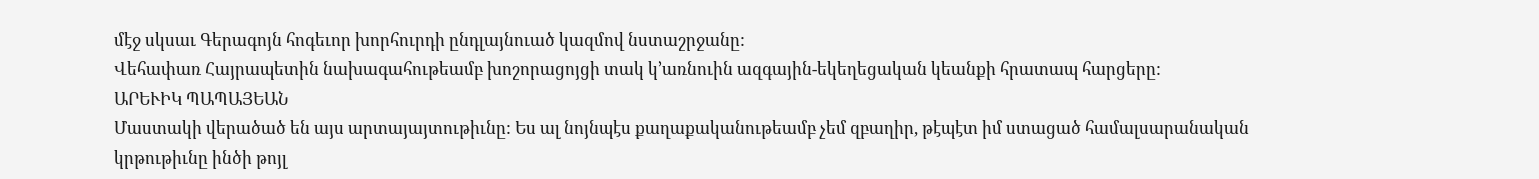մէջ սկսաւ Գերագոյն հոգեւոր խորհուրդի ընդլայնուած կազմով նստաշրջանը:
Վեհափառ Հայրապետին նախագահութեամբ խոշորացոյցի տակ կ՚առնուին ազգային-եկեղեցական կեանքի հրատապ հարցերը:
ԱՐԵՒԻԿ ՊԱՊԱՅԵԱՆ
Մաստակի վերածած են այս արտայայտութիւնը: Ես ալ նոյնպէս քաղաքականութեամբ չեմ զբաղիր, թէպէտ իմ ստացած համալսարանական կրթութիւնը ինծի թոյլ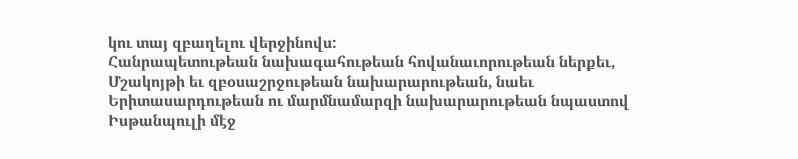կու տայ զբաղելու վերջինովս:
Հանրապետութեան նախագահութեան հովանաւորութեան ներքեւ, Մշակոյթի եւ զբօսաշրջութեան նախարարութեան, նաեւ Երիտասարդութեան ու մարմնամարզի նախարարութեան նպաստով Իսթանպուլի մէջ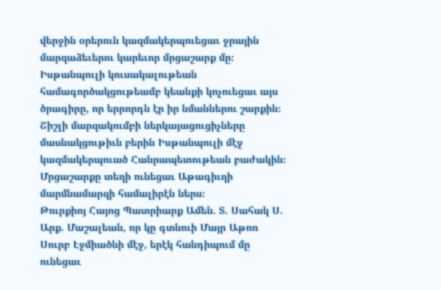վերջին օրերուն կազմակերպուեցաւ ջրային մարզաձեւերու կարեւոր մրցաշարք մը։ Իսթանպուլի կուսակալութեան համագործակցութեամբ կեանքի կոչուեցաւ այս ծրագիրը, որ երրորդն էր իր նմաններու շարքին։
Շիշլի մարզակումբի ներկայացուցիչները մասնակցութիւն բերին Իսթանպուլի մէջ կազմակերպուած Հանրապետութեան բաժակին։ Մրցաշարքը տեղի ունեցաւ Աթագիւղի մարմնամարզի համալիրէն ներս։
Թուրքիոյ Հայոց Պատրիարք Ամեն. Տ. Սահակ Ս. Արք. Մաշալեան, որ կը գտնուի Մայր Աթոռ Սուրբ Էջմիածնի մէջ, երէկ հանդիպում մը ունեցաւ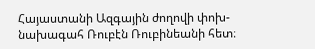Հայաստանի Ազգային ժողովի փոխ-նախագահ Ռուբէն Ռուբինեանի հետ։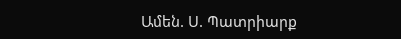Ամեն. Ս. Պատրիարք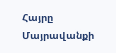Հայրը Մայրավանքի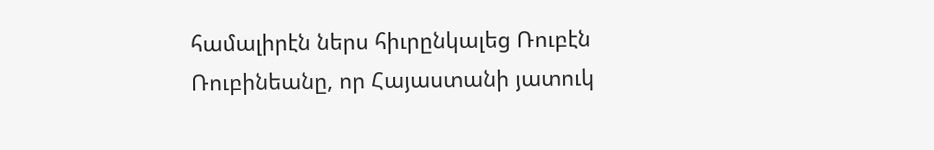համալիրէն ներս հիւրընկալեց Ռուբէն Ռուբինեանը, որ Հայաստանի յատուկ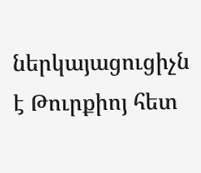ներկայացուցիչն է Թուրքիոյ հետ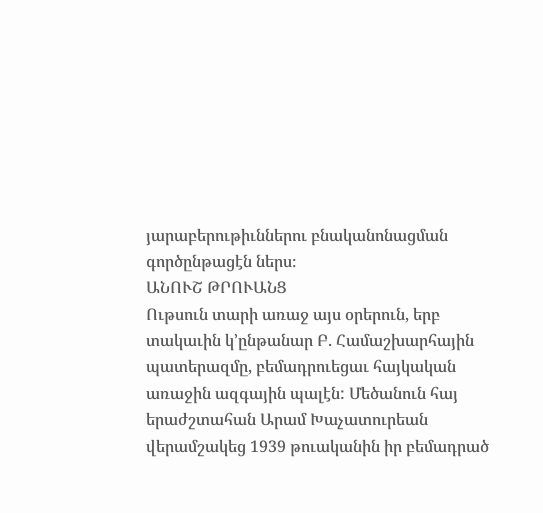յարաբերութիւններու բնականոնացման գործընթացէն ներս։
ԱՆՈՒՇ ԹՐՈՒԱՆՑ
Ութսուն տարի առաջ այս օրերուն, երբ տակաւին կ՚ընթանար Բ. Համաշխարհային պատերազմը, բեմադրուեցաւ հայկական առաջին ազգային պալէն: Մեծանուն հայ երաժշտահան Արամ Խաչատուրեան վերամշակեց 1939 թուականին իր բեմադրած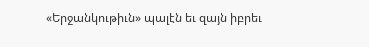«Երջանկութիւն» պալէն եւ զայն իբրեւ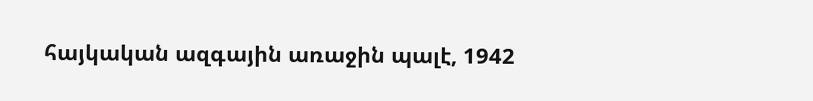հայկական ազգային առաջին պալէ, 1942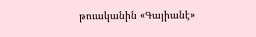թուականին «Գայիանէ»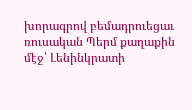խորագրով բեմադրուեցաւ ռուսական Պերմ քաղաքին մէջ՝ Լենինկրատի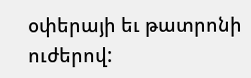օփերայի եւ թատրոնի ուժերով: